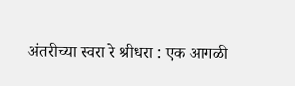अंतरीच्या स्वरा रे श्रीधरा : एक आगळी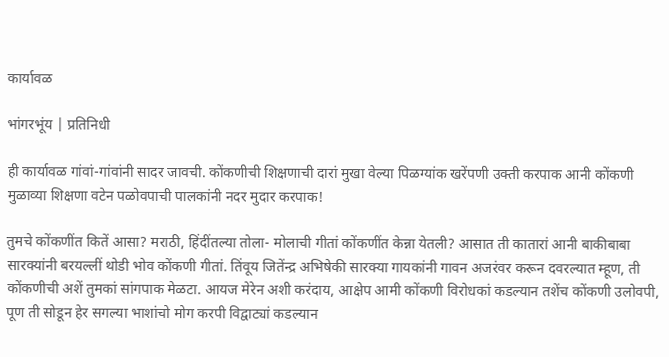कार्यावळ

भांगरभूंय | प्रतिनिधी

ही कार्यावळ गांवां-गांवांनी सादर जावची. कोंकणीची शिक्षणाची दारां मुखा वेल्या पिळग्यांक खरेंपणी उक्ती करपाक आनी कोंकणी मुळाव्या शिक्षणा वटेन पळोवपाची पालकांनी नदर मुदार करपाक!

तुमचे कोंकणींत कितें आसा? मराठी, हिंदींतल्या तोला- मोलाची गीतां कोंकणींत केन्ना येतली? आसात ती कातारां आनी बाकीबाबा सारक्यांनी बरयल्लीं थोडी भोव कोंकणी गीतां. तिंवूय जितेंन्द्र अभिषेकी सारक्या गायकांनी गावन अजरंवर करून दवरल्यात म्हूण, ती कोंकणीची अशें तुमकां सांगपाक मेळटा. आयज मेरेन अशी करंदाय, आक्षेप आमी कोंकणी विरोधकां कडल्यान तशेंच कोंकणी उलोवपी, पूण ती सोडून हेर सगल्या भाशांचो मोग करपी विद्वाट्यां कडल्यान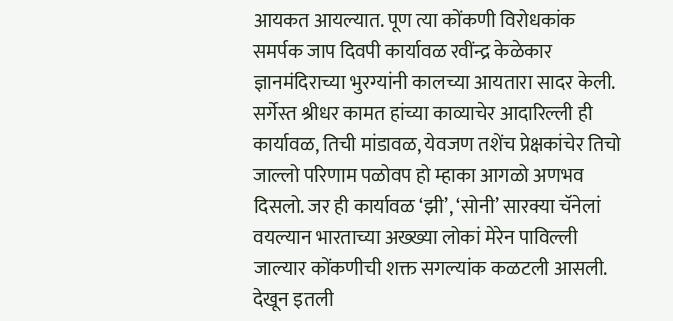आयकत आयल्यात. पूण त्या कोंकणी विरोधकांक समर्पक जाप दिवपी कार्यावळ रवींन्द्र केळेकार ज्ञानमंदिराच्या भुरग्यांनी कालच्या आयतारा सादर केली. सर्गेस्त श्रीधर कामत हांच्या काव्याचेर आदारिल्ली ही कार्यावळ, तिची मांडावळ, येवजण तशेंच प्रेक्षकांचेर तिचो जाल्लो परिणाम पळोवप हो म्हाका आगळो अणभव दिसलो. जर ही कार्यावळ ‘झी’, ‘सोनी’ सारक्या चॅनेलां वयल्यान भारताच्या अख्ख्या लोकां मेरेन पाविल्ली जाल्यार कोंकणीची शक्त सगल्यांक कळटली आसली. देखून इतली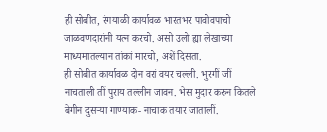ही सोबीत, रंगयाळी कार्यावळ भारतभर पावोवपाचो जाळवणदारांनी यत्न करचो. असो उलो ह्या लेखाच्या माध्यमातल्यान तांकां मारचो, अशें दिसता.
ही सोबीत कार्यावळ दोन वरां वयर चल्ली. भुरगीं जीं नाचताली तीं पुराय तल्लीन जावन. भेस मुदार करुन कितले बेगीन दुसऱ्या गाण्याक- नाचाक तयार जातालीं.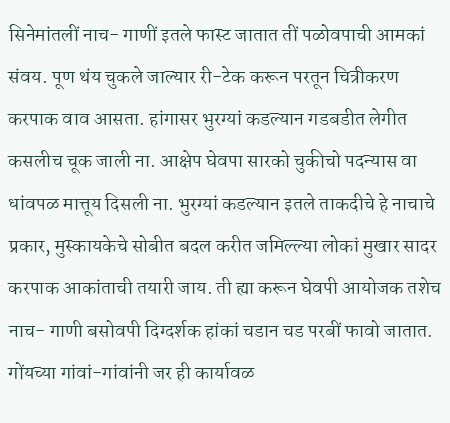सिनेमांतलीं नाच- गाणीं इतले फास्ट जातात तीं पळोवपाची आमकां संवय. पूण थंय चुकले जाल्यार री-टेक करून परतून चित्रीकरण करपाक वाव आसता. हांगासर भुरग्यां कडल्यान गडबडीत लेगीत कसलीच चूक जाली ना. आक्षेप घेवपा सारको चुकीचो पदन्यास वा धांवपळ मात्तूय दिसली ना. भुरग्यां कडल्यान इतले ताकदीचे हे नाचाचे प्रकार, मुस्कायकेचे सोबीत बदल करीत जमिल्ल्या लोकां मुखार सादर करपाक आकांताची तयारी जाय. ती ह्या करून घेवपी आयोजक तशेच नाच- गाणी बसोवपी दिग्दर्शक हांकां चडान चड परबीं फावो जातात. गोंयच्या गांवां-गांवांनी जर ही कार्यावळ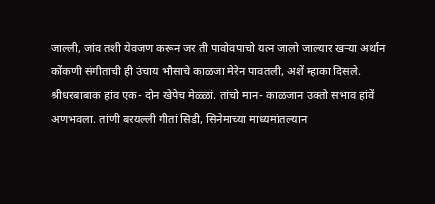जाल्ली, जांव तशी येवजण करून जर ती पावोवपाचो यत्न जालो जाल्यार खऱ्या अर्थान कोंकणी संगीताची ही उंचाय भौसाचे काळजा मेरेन पावतली, अशें म्हाका दिसले.
श्रीधरबाबाक हांव एक- दोन खेपेच मेळ्ळां. तांचो मान- काळजान उक्तो सभाव हांवें अणभवला. तांणी बरयल्ली गीतां सिडी, सिनेमाच्या माध्यमांतल्यान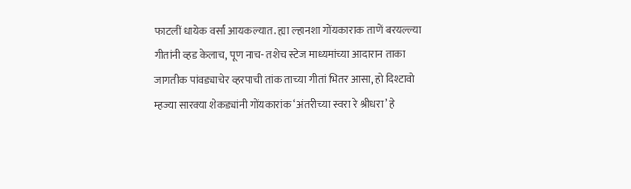फाटलीं धायेक वर्सां आयकल्यात. ह्या ल्हानशा गोंयकाराक ताणें बरयल्ल्या गीतांनी व्हड केलाच, पूण नाच- तशेच स्टेज माध्यमांच्या आदारान ताका जागतीक पांवड्याचेर व्हरपाची तांक ताच्या गीतां भितर आसा, हो दिश्टावो म्हज्या सारक्या शेकड्यांनी गोंयकारांक ‘अंतरीच्या स्वरा रे श्रीधरा’ हे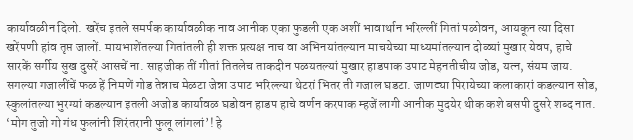कार्यावळीन दिलो. खरेंच इतले समर्पक कार्यावळीक नाव आनीक एका फुडली एक अशीं भावार्थान भरिल्लीं गितां पळोवन, आयकून त्या दिसा खरेंपणी हांव तृप्त जालों. मायभाशेंतल्या गितांतली ही शक्त प्रत्यक्ष नाच वा अभिनयांतल्यान माचयेच्या माध्यमांतल्यान दोळ्यां मुखार येवप, हाचे सारकें सर्गीय सुख दुसरें आसचें ना. साहजीक तीं गीतां तितलेच ताकदीन पळयतल्यां मुखार हाडपाक उपाट मेहनतीचीय जोड, यत्न, संयम जाय. सगल्या गजालींचें फळ हें निमणें गोड तेन्नाच मेळटा जेन्ना उपाट भरिल्ल्या थेटरां भितर ती गजाल घडटा. जाणट्या पिरायेच्या कलाकारां कडल्यान सोड, स्कुलांतल्या भुरग्यां कडल्यान इतली अजोड कार्यावळ घडोवन हाडप हाचे वर्णन करपाक म्हजें लागी आनीक मुदयेर थीक कशे बसपी दुसरे शब्द नात.
‘मोग तुजो गो गंध फुलांनी शिरंतरानी फुलू लांगलां’! हे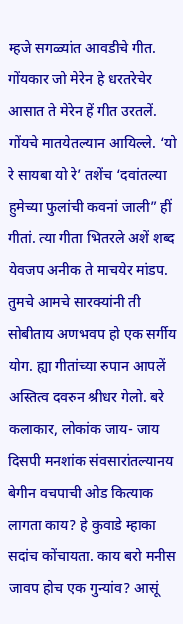म्हजे सगळ्यांत आवडीचे गीत. गोंयकार जो मेरेन हे धरतरेचेर आसात ते मेरेन हें गीत उरतलें. गोंयचे मातयेतल्यान आयिल्ले. ‘यो रे सायबा यो रे’ तशेंच ‘दवांतल्या हुमेच्या फुलांची कवनां जाली” हीं गीतां. त्या गीता भितरले अशें शब्द येवजप अनीक ते माचयेर मांडप. तुमचे आमचे सारक्यांनी ती सोबीताय अणभवप हो एक सर्गीय योग. ह्या गीतांच्या रुपान आपलें अस्तित्व दवरुन श्रीधर गेलो. बरे कलाकार, लोकांक जाय- जाय दिसपी मनशांक संवसारांतल्यानय बेगीन वचपाची ओड कित्याक लागता काय? हे कुवाडे म्हाका सदांच कोंचायता. काय बरो मनीस जावप होच एक गुन्यांव? आसूं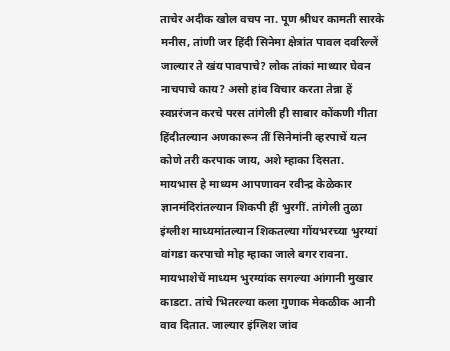ताचेर अदीक खोल वचप ना. पूण श्रीधर कामती सारके मनीस, तांणी जर हिंदी सिनेमा क्षेत्रांत पावल दवरिल्लें जाल्यार ते खंय पावपाचे? लोक तांकां माथ्यार घेवन नाचपाचे काय? असो हांव विचार करता तेन्ना हें स्वप्नरंजन करचे परस तांगेली ही साबार कोंकणी गीता हिंदीतल्यान अणकारून तीं सिनेमांनी व्हरपाचें यत्न कोणे तरी करपाक जाय, अशे म्हाका दिसता.
मायभास हे माध्यम आपणावन रवीन्द्र केळेकार ज्ञानमंदिरांतल्यान शिकपी हीं भुरगीं. तांगेली तुळा इंग्लीश माध्यमांतल्यान शिकतल्या गोंयभरच्या भुरग्यां वांगडा करपाचो मोह म्हाका जाले बगर रावना. मायभाशेचें माध्यम भुरग्यांक सगल्या आंगानी मुखार काडटा. तांचे भितरल्या कला गुणाक मेकळीक आनी वाव दितात. जाल्यार इंग्लिश जांव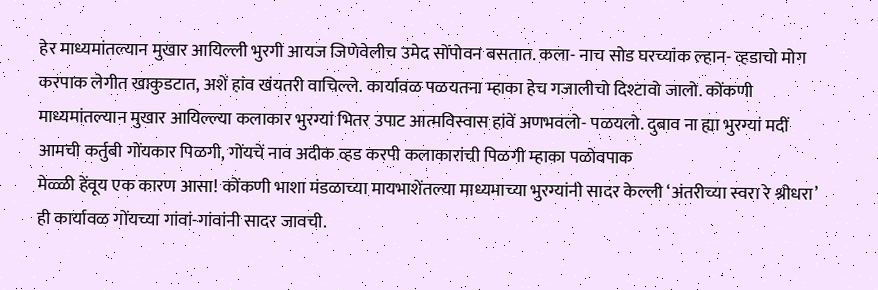हेर माध्यमांतल्यान मुखार आयिल्ली भुरगी आयज जिणेवेलीच उमेद सोंपोवन बसतात. कला- नाच सोड घरच्यांक ल्हान- व्हडाचो मोग करपाक लेगीत खाकुडटात, अशें हांव खंयतरी वाचिल्ले. कार्यावळ पळयतना म्हाका हेच गजालीचो दिश्टावो जालो. कोंकणी माध्यमांतल्यान मुखार आयिल्ल्या कलाकार भुरग्यां भितर उपाट आत्मविस्वास हांवें अणभवलो- पळयलो. दुबाव ना ह्या भुरग्यां मदीं आमची कर्तुबी गोंयकार पिळगी, गोंयचें नाव अदीक व्हड करपी कलाकारांची पिळगी म्हाका पळोवपाक
मेळ्ळी हेंवूय एक कारण आसा! कोंकणी भाशा मंडळाच्या मायभाशेंतल्या माध्यमाच्या भुरग्यांनी सादर केल्ली ‘अंतरीच्या स्वरा रे श्रीधरा’ ही कार्यावळ गोंयच्या गांवां-गांवांनी सादर जावची.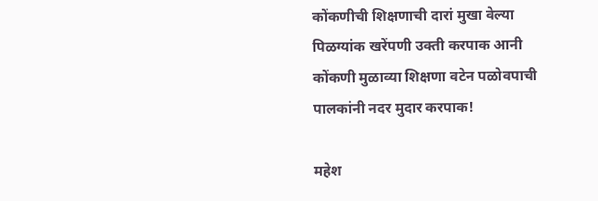कोंकणीची शिक्षणाची दारां मुखा वेल्या पिळग्यांक खरेंपणी उक्ती करपाक आनी कोंकणी मुळाव्या शिक्षणा वटेन पळोवपाची पालकांनी नदर मुदार करपाक!

महेश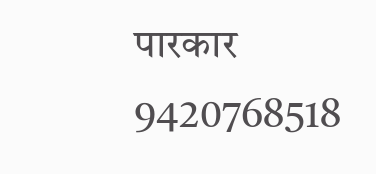पारकार
9420768518